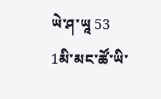ཡེ་ཤ་ཡཱ 53
1མི་མང་ཚོ་ཡི་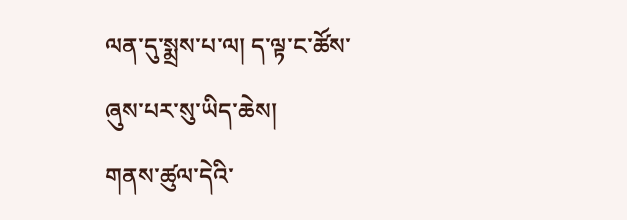ལན་དུ་སྨྲས་པ་ལ། ད་ལྟ་ང་ཚོས་ཞུས་པར་སུ་ཡིད་ཆེས།
གནས་ཚུལ་དེའི་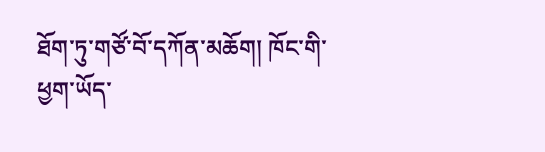ཐོག་ཏུ་གཙོ་བོ་དཀོན་མཆོག། ཁོང་གི་ཕྱག་ཡོད་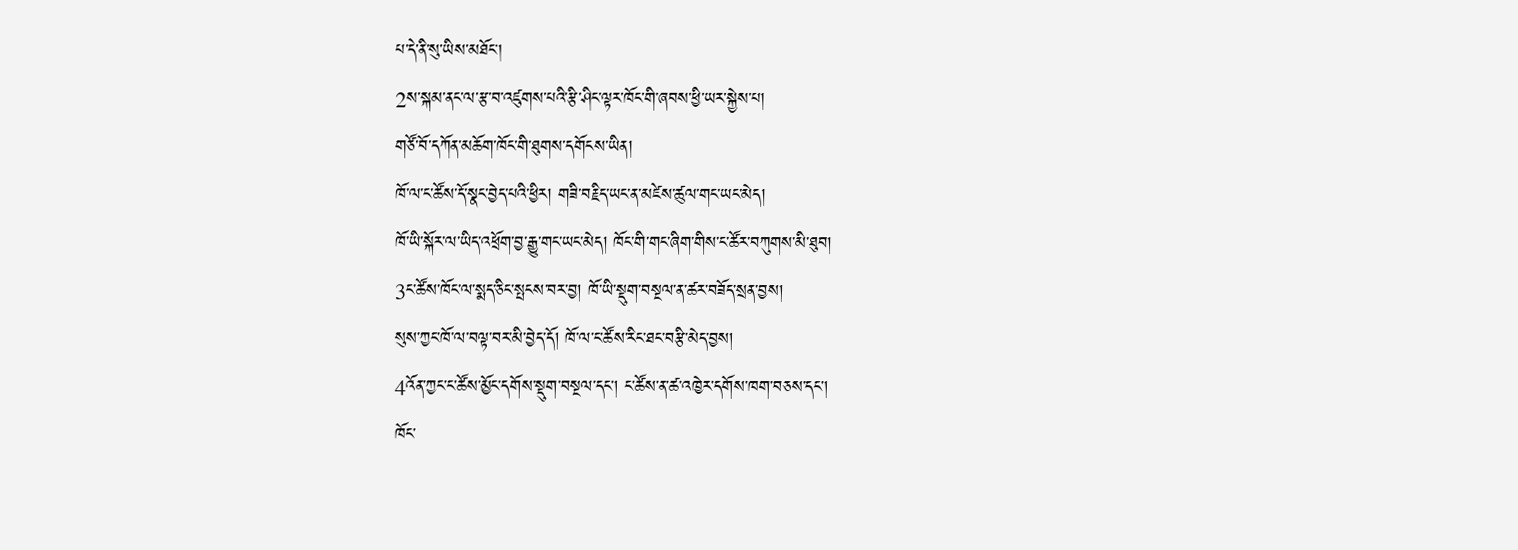པ་དེ་ནི་སུ་ཡིས་མཐོང།
2ས་སྐམ་ནང་ལ་རྩ་བ་འཛུགས་པའི་རྩི་ཤིང་ལྟར་ཁོང་གི་ཞབས་ཕྱི་ཡར་སྐྱེས་པ།
གཙོ་བོ་དཀོན་མཆོག་ཁོང་གི་ཐུགས་དགོངས་ཡིན།
ཁོ་ལ་ང་ཚོས་དོ་སྣང་བྱེད་པའི་ཕྱིར། གཟི་བརྗིད་ཡང་ན་མཛེས་ཚུལ་གང་ཡང་མེད།
ཁོ་ཡི་སྐོར་ལ་ཡིད་འཕྲོག་བྱ་རྒྱུ་གང་ཡང་མེད། ཁོང་གི་གང་ཞིག་གིས་ང་ཚོར་བཀུགས་མི་ཐུབ།
3ང་ཚོས་ཁོང་ལ་སྨད་ཅིང་སྤངས་བར་བྱ། ཁོ་ཡི་སྡུག་བསྔལ་ན་ཚར་བཟོད་སྲན་བྱས།
སུས་ཀྱང་ཁོ་ལ་བལྟ་བར་མི་བྱེད་དོ། ཁོ་ལ་ང་ཚོས་རིང་ཐང་བརྩི་མེད་བྱས།
4འོན་ཀྱང་ང་ཚོས་མྱོང་དགོས་སྡུག་བསྔལ་དང་། ང་ཚོས་ན་ཚ་འཁྱེར་དགོས་ཁག་བཅས་དང་།
ཁོང་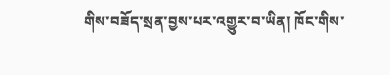གིས་བཟོད་སྲན་བྱས་པར་འགྱུར་བ་ཡིན། ཁོང་གིས་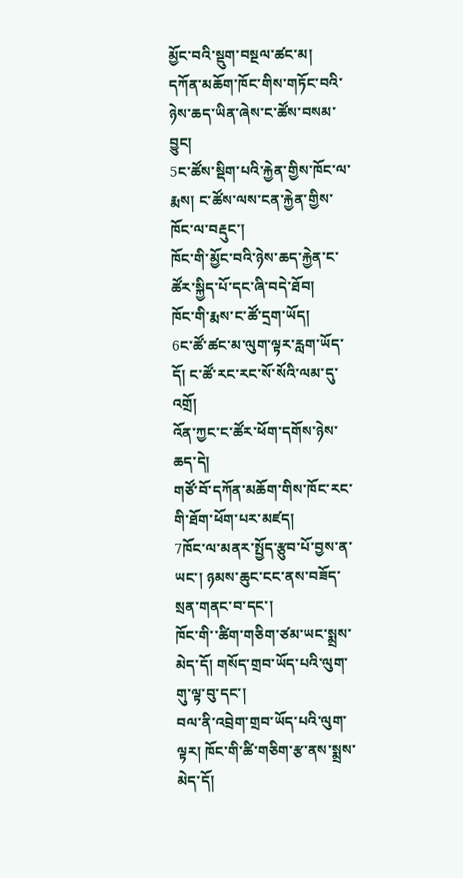མྱོང་བའི་སྡུག་བསྔལ་ཚང་མ།
དཀོན་མཆོག་ཁོང་གིས་གཏོང་བའི་ཉེས་ཆད་ཡིན་ཞེས་ང་ཚོས་བསམ་བྱུང།
5ང་ཚོས་སྡིག་པའི་རྐྱེན་གྱིས་ཁོང་ལ་རྨས། ང་ཚོས་ལས་ངན་རྐྱེན་གྱིས་ཁོང་ལ་བརྡུང་།
ཁོང་གི་མྱོང་བའི་ཉེས་ཆད་རྐྱེན་ང་ཚོར་སྐྱིད་པོ་དང་ཞི་བདེ་ཐོབ།
ཁོང་གི་རྨས་ང་ཚོ་དྲག་ཡོད།
6ང་ཚོ་ཚང་མ་ལུག་ལྟར་རླག་ཡོད་དོ། ང་ཚོ་རང་རང་སོ་སོའི་ལམ་དུ་འགྲོ།
འོན་ཀྱང་ང་ཚོར་ཕོག་དགོས་ཉེས་ཆད་དེ།
གཙོ་བོ་དཀོན་མཆོག་གིས་ཁོང་རང་གི་ཐོག་ཕོག་པར་མཛད།
7ཁོང་ལ་མནར་སྤྱོད་རྩུབ་པོ་བྱས་ན་ཡང་། ཉམས་ཆུང་ངང་ནས་བཟོད་སྲན་གནང་བ་དང་།
ཁོང་གི་་ཚིག་གཅིག་ཙམ་ཡང་སྨྲས་མེད་དོ། གསོད་གྲབ་ཡོད་པའི་ལུག་གུ་ལྟ་བུ་དང་།
བལ་ནི་འབྲེག་གྲབ་ཡོད་པའི་ལུག་ལྟར། ཁོང་གི་ཚི་གཅིག་རྩ་ནས་སྨྲས་མེད་དོ།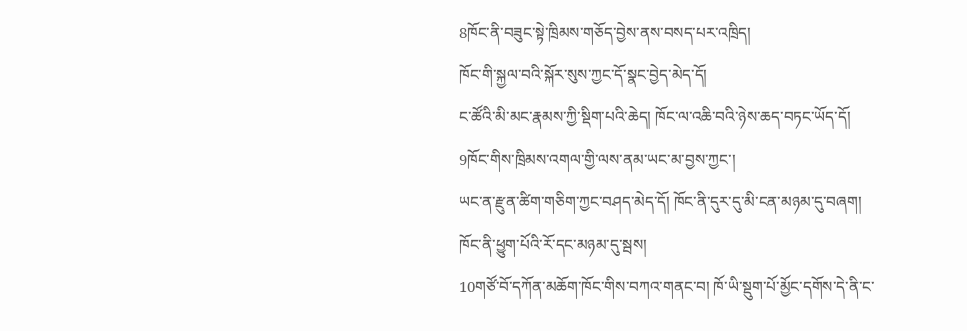8ཁོང་ནི་བཟུང་སྟེ་ཁྲིམས་གཅོད་བྱེས་ནས་བསད་པར་འཁྲིད།
ཁོང་གི་སྐྱལ་བའི་སྐོར་སུས་ཀྱང་དོ་སྣང་བྱེད་མེད་དོ།
ང་ཚོའི་མི་མང་རྣམས་ཀྱི་སྡིག་པའི་ཆེད། ཁོང་ལ་འཆི་བའི་ཉེས་ཆད་བཏང་ཡོད་དོ།
9ཁོང་གིས་ཁྲིམས་འགལ་གྱི་ལས་ནམ་ཡང་མ་བྱས་ཀྱང་།
ཡང་ན་རྫུན་ཚིག་གཅིག་ཀྱང་བཤད་མེད་དོ། ཁོང་ནི་དུར་དུ་མི་ངན་མཉམ་དུ་བཞག།
ཁོང་ནི་ཕྱུག་པོའི་རོ་དང་མཉམ་དུ་སྦས།
10གཙོ་བོ་དཀོན་མཆོག་ཁོང་གིས་བཀའ་གནང་བ། ཁོ་ཡི་སྡུག་པོ་མྱོང་དགོས་དེ་ནི་ང་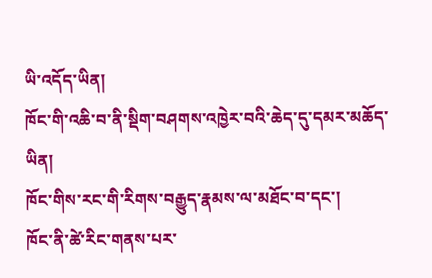ཡི་འདོད་ཡིན།
ཁོང་གི་འཆི་བ་ནི་སྡིག་བཤགས་འཁྱེར་བའི་ཆེད་དུ་དམར་མཆོད་ཡིན།
ཁོང་གིས་རང་གི་རིགས་བརྒྱུད་རྣམས་ལ་མཐོང་བ་དང་།
ཁོང་ནི་ཚེ་རིང་གནས་པར་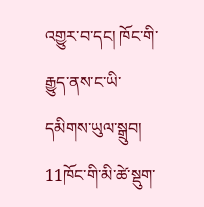འགྱུར་བ་དང། ཁོང་གི་རྒྱུད་ནས་ང་ཡི་དམིགས་ཡུལ་སྒྲུབ།
11ཁོང་གི་མི་ཚེ་སྡུག་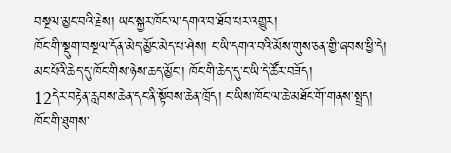བསྔལ་མྱང་བའི་རྗེས། ཡང་སྐྱར་ཁོང་ལ་དགའ་བ་ཐོབ་པར་འགྱུར།
ཁོང་གི་སྡུག་བསྔལ་དོན་མེད་མྱོང་མེད་པ་ཤེས། ང་ཡི་དགའ་བའི་མོས་གུས་ཅན་གྱི་ཞབས་ཕྱི་དེ།
མང་པོའི་ཆེད་དུ་ཁོང་གིས་ཉེས་ཆད་མྱོང་། ཁོང་གི་ཆེད་དུ་ང་ཡི་དེ་ཚོར་བཟོད།
12དེར་བརྟེན་རླབས་ཆེན་དང་ནི་སྟོབས་ཆེན་ཁྲོད། ང་ཡིས་ཁོང་ལ་ཆེ་མཐོང་གོ་གནས་སྤྲད།
ཁོང་གི་ཐུགས་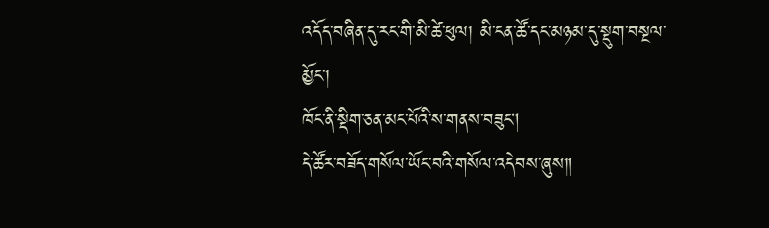འདོད་བཞིན་དུ་རང་གི་མི་ཚེ་ཕུལ། མི་ངན་ཚོ་དང་མཉམ་དུ་སྡུག་བསྔལ་མྱོང་།
ཁོང་ནི་སྡིག་ཅན་མང་པོའི་ས་གནས་བཟུང།
དེ་ཚོར་བཟོད་གསོལ་ཡོང་བའི་གསོལ་འདེབས་ཞུས༎